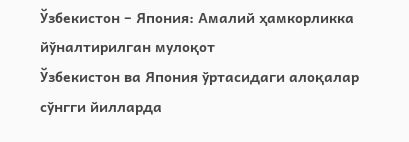Ўзбeкистон – Япония: Амалий ҳамкорликка йўналтирилган мулоқот
Ўзбекистон ва Япония ўртасидаги алоқалар сўнгги йилларда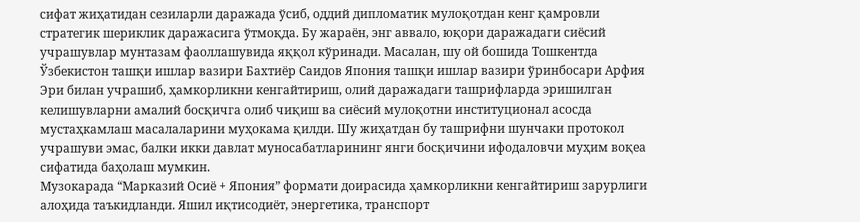сифат жиҳатидан сезиларли даражада ўсиб, оддий дипломатик мулоқотдан кенг қамровли стратегик шериклик даражасига ўтмоқда. Бу жараён, энг аввало, юқори даражадаги сиёсий учрашувлар мунтазам фаоллашувида яққол кўринади. Масалан, шу ой бошида Тошкентда Ўзбекистон ташқи ишлар вазири Бахтиёр Саидов Япония ташқи ишлар вазири ўринбосари Арфия Эри билан учрашиб, ҳамкорликни кенгайтириш, олий даражадаги ташрифларда эришилган келишувларни амалий босқичга олиб чиқиш ва сиёсий мулоқотни институционал асосда мустаҳкамлаш масалаларини муҳокама қилди. Шу жиҳатдан бу ташрифни шунчаки протокол учрашуви эмас, балки икки давлат муносабатларининг янги босқичини ифодаловчи муҳим воқеа сифатида баҳолаш мумкин.
Музокарада “Марказий Осиё + Япония” формати доирасида ҳамкорликни кенгайтириш зарурлиги алоҳида таъкидланди. Яшил иқтисодиёт, энергетика, транспорт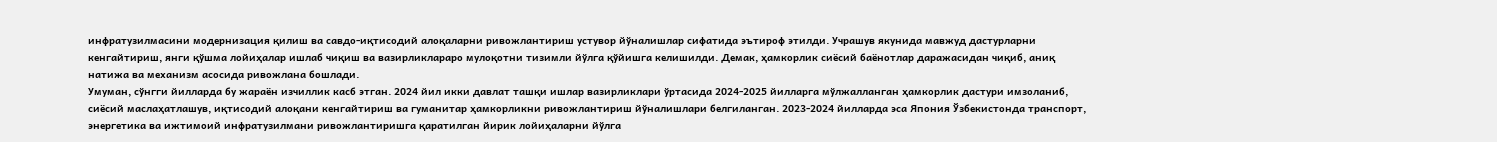инфратузилмасини модернизация қилиш ва савдо-иқтисодий алоқаларни ривожлантириш устувор йўналишлар сифатида эътироф этилди. Учрашув якунида мавжуд дастурларни кенгайтириш, янги қўшма лойиҳалар ишлаб чиқиш ва вазирликлараро мулоқотни тизимли йўлга қўйишга келишилди. Демак, ҳамкорлик сиёсий баёнотлар даражасидан чиқиб, аниқ натижа ва механизм асосида ривожлана бошлади.
Умуман, сўнгги йилларда бу жараён изчиллик касб этган. 2024 йил икки давлат ташқи ишлар вазирликлари ўртасида 2024-2025 йилларга мўлжалланган ҳамкорлик дастури имзоланиб, сиёсий маслаҳатлашув, иқтисодий алоқани кенгайтириш ва гуманитар ҳамкорликни ривожлантириш йўналишлари белгиланган. 2023-2024 йилларда эса Япония Ўзбекистонда транспорт, энергетика ва ижтимоий инфратузилмани ривожлантиришга қаратилган йирик лойиҳаларни йўлга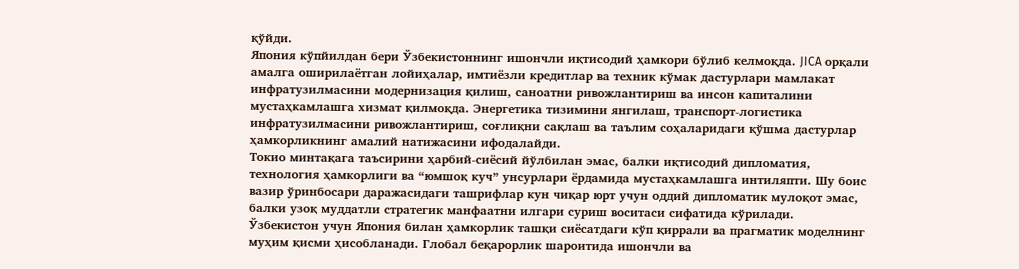қўйди.
Япония кўпйилдан бери Ўзбекистоннинг ишончли иқтисодий ҳамкори бўлиб келмоқда. JICA орқали амалга оширилаётган лойиҳалар, имтиёзли кредитлар ва техник кўмак дастурлари мамлакат инфратузилмасини модернизация қилиш, саноатни ривожлантириш ва инсон капиталини мустаҳкамлашга хизмат қилмоқда. Энергетика тизимини янгилаш, транспорт-логистика инфратузилмасини ривожлантириш, соғлиқни сақлаш ва таълим соҳаларидаги қўшма дастурлар ҳамкорликнинг амалий натижасини ифодалайди.
Токио минтақага таъсирини ҳарбий-сиёсий йўлбилан эмас, балки иқтисодий дипломатия, технология ҳамкорлиги ва “юмшоқ куч” унсурлари ёрдамида мустаҳкамлашга интиляпти. Шу боис вазир ўринбосари даражасидаги ташрифлар кун чиқар юрт учун оддий дипломатик мулоқот эмас, балки узоқ муддатли стратегик манфаатни илгари суриш воситаси сифатида кўрилади.
Ўзбекистон учун Япония билан ҳамкорлик ташқи сиёсатдаги кўп қиррали ва прагматик моделнинг муҳим қисми ҳисобланади. Глобал беқарорлик шароитида ишончли ва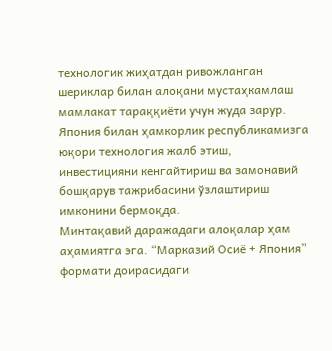технологик жиҳатдан ривожланган шериклар билан алоқани мустаҳкамлаш мамлакат тараққиёти учун жуда зарур. Япония билан ҳамкорлик республикамизга юқори технология жалб этиш, инвестицияни кенгайтириш ва замонавий бошқарув тажрибасини ўзлаштириш имконини бермоқда.
Минтақавий даражадаги алоқалар ҳам аҳамиятга эга. “Марказий Осиё + Япония” формати доирасидаги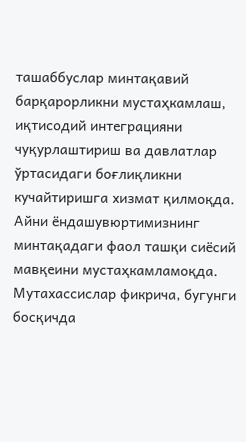ташаббуслар минтақавий барқарорликни мустаҳкамлаш, иқтисодий интеграцияни чуқурлаштириш ва давлатлар ўртасидаги боғлиқликни кучайтиришга хизмат қилмоқда. Айни ёндашувюртимизнинг минтақадаги фаол ташқи сиёсий мавқеини мустаҳкамламоқда.
Мутахассислар фикрича, бугунги босқичда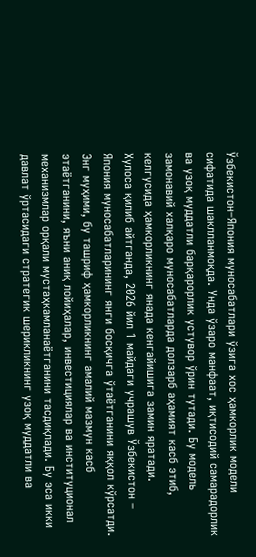Ўзбекистон–Япония муносабатлари ўзига хос ҳамкорлик модели сифатида шаклланмоқда. Унда ўзаро манфаат, иқтисодий самарадорлик ва узоқ муддатли барқарорлик устувор ўрин тутади. Бу модель замонавий халқаро муносабатларда долзарб аҳамият касб этиб, келгусида ҳамкорликнинг янада кенгайишига замин яратади.
Хулоса қилиб айтганда, 2026 йил 1 майдаги учрашув Ўзбекистон – Япония муносабатларининг янги босқичга ўтаётганини яққол кўрсатди. Энг муҳими, бу ташриф ҳамкорликнинг амалий мазмун касб этаётганини, яъни аниқ лойиҳалар, инвестициялар ва институционал механизмлар орқали мустаҳкамланаётганини тасдиқлади. Бу эса икки давлат ўртасидаги стратегик шерикликнинг узоқ муддатли ва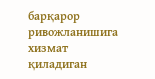барқарор ривожланишига хизмат қиладиган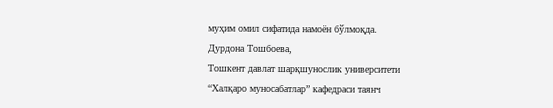муҳим омил сифатида намоён бўлмоқда.
Дурдона Тошбоева,
Тошкент давлат шарқшунослик университети
“Халқаро муносабатлар” кафедраси таянч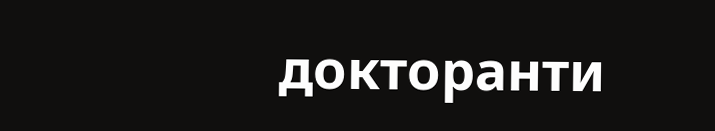докторанти